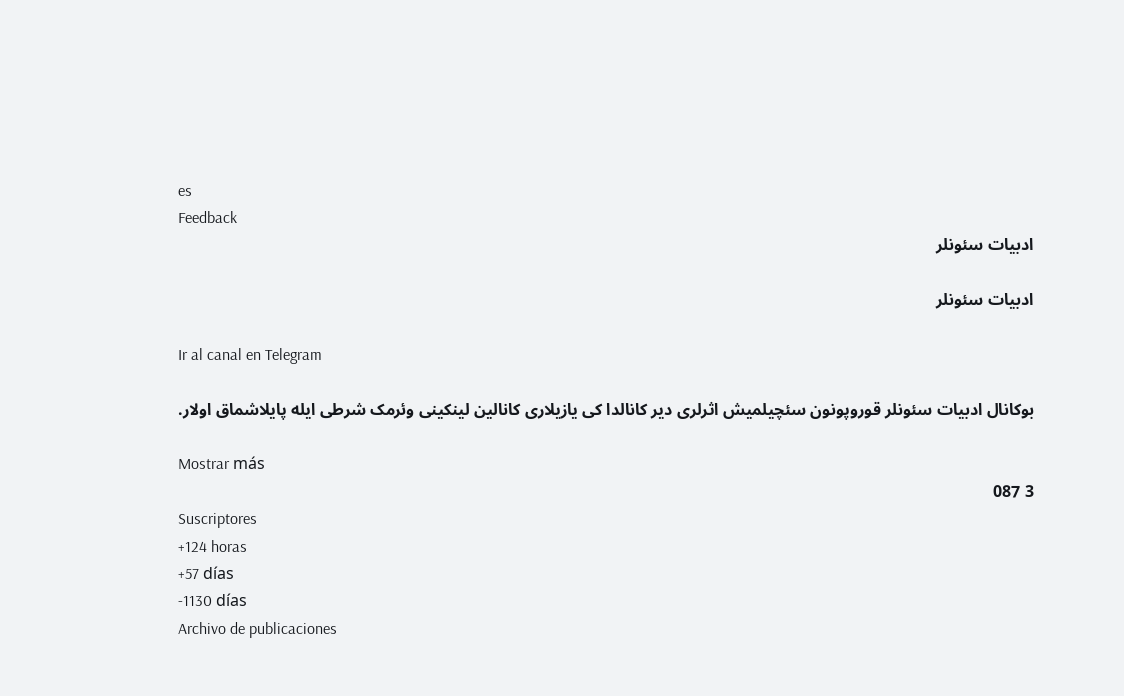es
Feedback
ادبیات سئونلر

ادبیات سئونلر

Ir al canal en Telegram

بوکانال ادبیات سئونلر قوروپونون سئچیلمیش اثرلری دیر کانالدا کی یازیلاری کانالین لینکینی وئرمک شرطی ایله پایلاشماق اولار.

Mostrar más
3 087
Suscriptores
+124 horas
+57 días
-1130 días
Archivo de publicaciones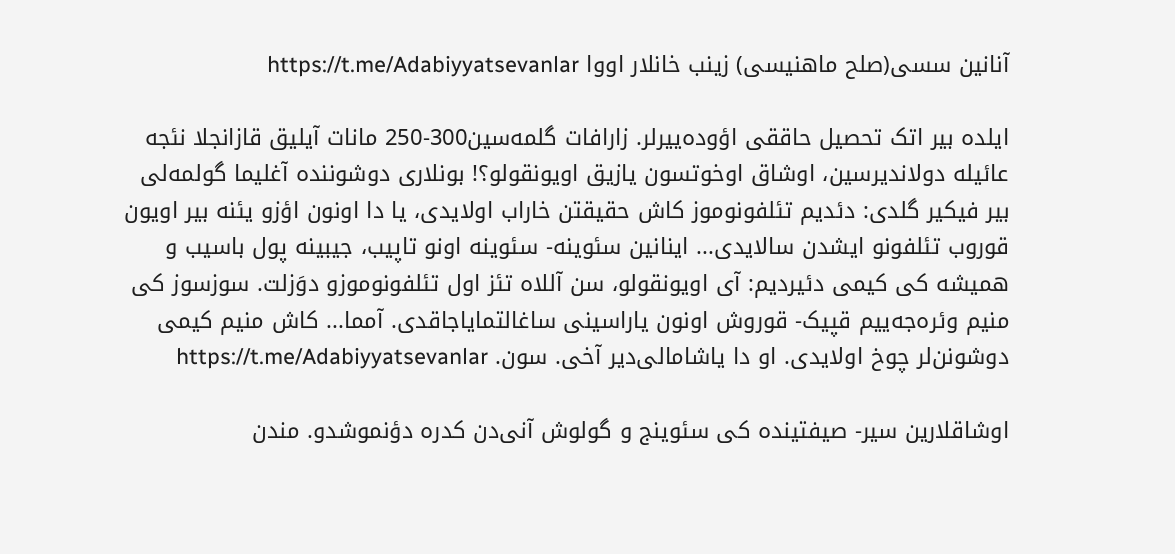آنانین سسی(صلح ماهنیسی) زینب خانلار اووا https://t.me/Adabiyyatsevanlar

ایلده بیر اتک تحصیل حاققی اؤوده‌ییرلر. زارافات گلمه‌سین300-250 مانات آیلیق قازانجلا نئجه عائیله دولاندیرسین، اوشاق اوخوتسون یازیق اویونقولو؟! بونلاری دوشوننده آغلیما گولمه‌لی بیر فیکیر گلدی: دئدیم تئلفونوموز کاش حقیقتن خاراب اولایدی، یا دا اونون اؤزو یئنه بیر اویون قوروب تئلفونو ایشدن سالایدی... اینانین سئوینه- سئوینه اونو تاپیب، جیبینه پول باسیب و همیشه کی کیمی دئیردیم: آی اویونقولو، سن آللاه تئز اول تئلفونوموزو دوَزلت. سوزسوز کی منیم وئره‌جه‌ییم قپیک- قوروش اونون یاراسینی ساغالتمایاجاقدی. آمما... کاش منیم کیمی دوشونن‌لر چوخ اولایدی. او دا یاشامالی‌دیر آخی. سون. https://t.me/Adabiyyatsevanlar

اوشاقلارین سیر- صیفتینده کی سئوینج و گولوش آنی‌دن کدره دؤنموشدو. مندن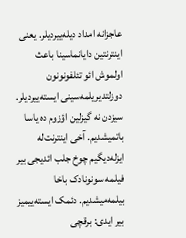عاجزانه امداد دیله‌ییردیلر. یعنی اینترنتین دایانماسینا باعث اولموش ائو تئلفونونون دوزلتدیریلمه‌سینی ایسته‌ییردیلر. سیزدن نه گیزلین اؤزوم ده یاسا باتمیشدیم. آخی اینترنت‌له ایزله‌دیگیم چوخ جلب ائدیجی بیر فیلمه سونونادک باخا بیلمه‌میشدیم. دئمک ایسته‌ییمیز بیر ایدی: برقچی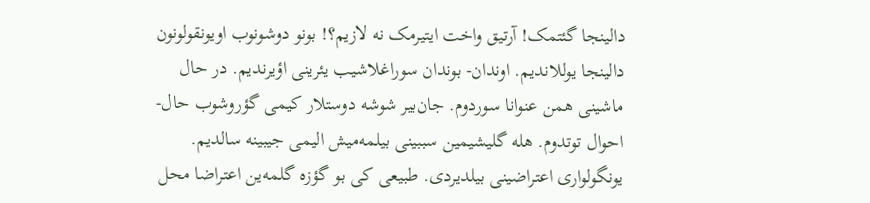دالینجا گئتمک! آرتیق واخت ایتیرمک نه لازیم؟! بونو دوشونوب اویونقولونون دالینجا یوللاندیم. اوندان- بوندان سوراغلاشیب یئرینی اؤیرندیم. در حال ماشینی همن عنوانا سوردوم. جان‌بیر شوشه دوستلار کیمی گؤروشوب حال- احوال توتدوم. هله گلیشیمین سببینی بیلمه‌میش الیمی جیبینه سالدیم. یونگولواری اعتراضینی بیلدیردی. طبیعی کی بو گؤزه گلمه‌ین اعتراضا محل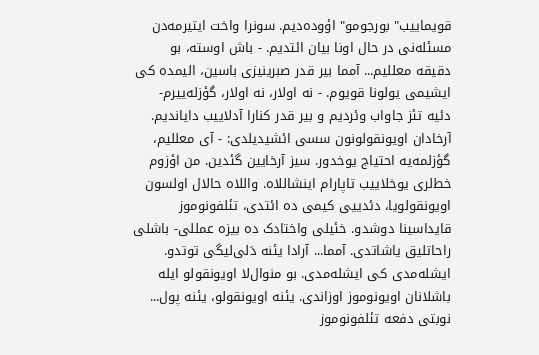قویماییب" بورجومو" اؤوده‌دیم. سونرا واخت ایتیرمه‌دن مسئله‌نی در حال اونا بیان ائتدیم. - باش اوسته، بو دقیقه معللیم... آمما بیر قدر صبرینیزی باسین، الیمده کی ایشیمی یولونا قویوم. - نه اولار، نه اولار، گؤزله‌ییرم- دئیه تئز جاواب وئردیم و بیر قدر کنارا آدلاییب دایاندیم. آرخادان اویونقولونون سسی ائشیدیلدی: - آی معللیم، گؤزلمه‌یه احتیاج یوخدور. سیز آرخایین گئدین. من اؤزوم خط‌لری یوخلاییب تاپارام اینشاللاه. واللاه حالال اولسون اویونقولویا، دئدییی کیمی ده ائتدی، تئلفونوموز قایداسینا دوشدو. خئیلی واختادک ده بیزه عمللی- باشلی راحاتلیق یاشاتدی. آمما... آرادا یئنه دَلی‌لیگی توتدو. ایشله‌مدی کی ایشله‌مدی. بو منوال‌لا اویونقولو ایله باشلانان اویونوموز اوزاندی. یئنه اویونقولو، یئنه پول... نوبتی دفعه تئلفونوموز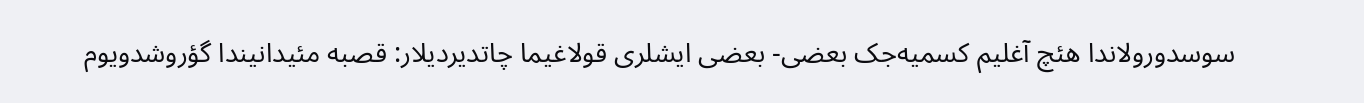سوسدورولاندا هئچ آغلیم کسمیه‌جک بعضی- بعضی ایشلری قولاغیما چاتدیردیلار: قصبه مئیدانیندا گؤروشدویوم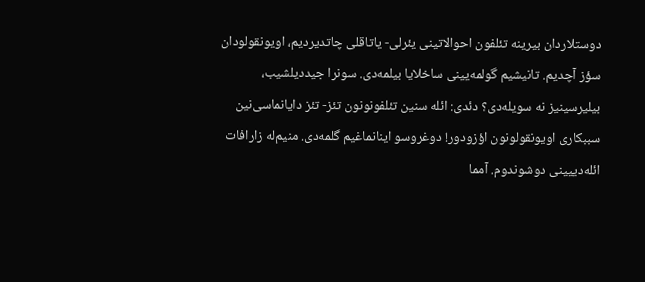دوستلاردان بیرینه تئلفون احوالاتینی یئرلی- یاتاقلی چاتدیردیم، اویونقولودان سؤز آچدیم. تانیشیم گولمه‌یینی ساخلایا بیلمه‌دی. سونرا جیددیلشیب، بیلیرسینیز نه سویله‌دی؟ دئدی: ائله سنین تئلفونونون تئز- تئز دایانماسی‌نین سببکاری اویونقولونون اؤزودور! دوغروسو اینانماغیم گلمه‌دی. منیم‌له زارافات ائله‌دییینی دوشوندوم. آمما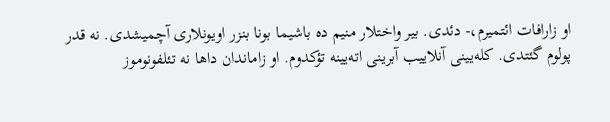او زارافات ائتمیرم،- دئدی. بیر واختلار منیم ده باشیما بونا بنزر اویونلاری آچمیشدی. نه قدر پولوم گئتدی. کله‌یینی آنلاییب آبرینی اته‌یینه تؤکدوم. او زاماندان داها نه تئلفونوموز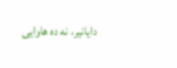دایانیر، نه ده هاوایی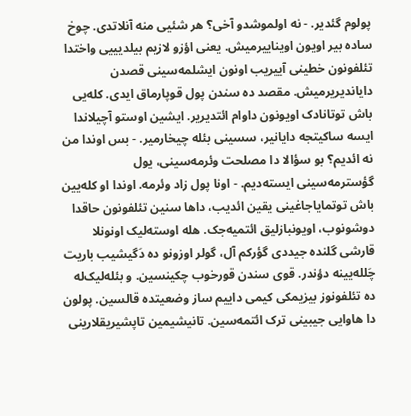پولوم گئدیر. - نه اولموشدو آخی؟ هر شئیی منه آنلاتدی. چوخ ساده بیر اویون اویناییرمیش. یعنی اؤزو لازیم بیلدیییی واختدا تئلفونون خطینی آییریب اونون ایشلمه‌سینی قصدن دایاندیریرمیش. مقصد ده سندن پول قوپارماق ایدی. کله‌یی باش توتانادک اویونون داوام ائتدیریر. ایشین اوستو آچیلاندا ایسه ساکیتجه دایانیر، سسینی بئله چیخارمیر. - بس اوندا من نه ائدیم؟ بو سؤالا دا مصلحت وئرمه‌سینی، یول گؤسترمه‌سینی ایسته‌دیم. - اونا پول زاد وئرمه. اوندا او کله‌یین باش توتمایاجاغینی یقین ائدیب، داها سنین تئلفونون حاقدا دوشونوب، اویونبازلیق ائتمیه‌جک. هله اوسته‌لیک اونونلا قارشی گلنده جیددی گؤرکم آل، گولر اوزونو ده دَگیشیب باریت چَلله‌یینه دؤندر. قوی سندن قورخوب چکینسین. و بئله‌لیک‌له ده تئلفونوز بیزیمکی کیمی داییم ساز وضعیتده قالسین. پولون دا هاوایی جیبینی ترک ائتمه‌سین. تانیشیمین تاپشیریقلارینی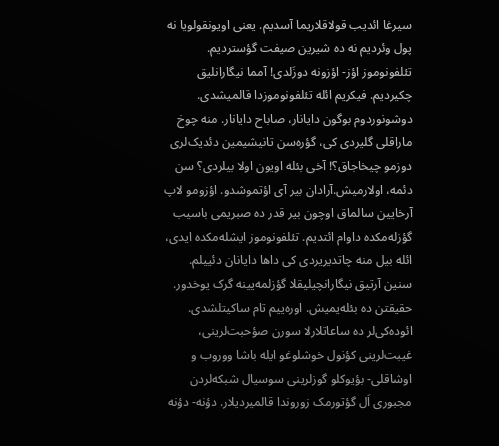سیرغا ائدیب قولاقلاریما آسدیم. یعنی اویونقولویا نه پول وئردیم نه ده شیرین صیفت گؤستردیم. تئلفونوموز اؤز- اؤزونه دوزَلدی! آمما نیگارانلیق چکیردیم. فیکریم ائله تئلفونوموزدا قالمیشدی. دوشونوردوم بوگون دایانار، صاباح دایانار. منه چوخ ماراقلی گلیردی کی، گؤره‌سن تانیشیمین دئدیک‌لری دوزمو چیخاجاق؟! آخی بئله اویون اولا بیلردی؟ سن دئمه، اولارمیش.آرادان بیر آی اؤتموشدو. اؤزومو لاپ آرخایین سالماق اوچون بیر قدر ده صبریمی باسیب گؤزله‌مکده داوام ائتدیم. تئلفونوموز ایشله‌مکده ایدی، ائله بیل منه چاتدیریردی کی داها دایانان دئییلم.  سنین آرتیق نیگارانچیلیقلا گؤزلمه‌یینه گرک یوخدور. حقیقتن ده بئله‌یمیش. اوره‌ییم تام ساکیتلشدی. ائوده‌کی‌لر ده ساعاتلارلا سورن صؤحبت‌لرینی، غیبت‌لرینی کؤنول خوشلوغو ایله باشا ووروب و اوشاقلی- بؤیوکلو گوزلرینی سوسیال شبکه‌لردن مجبوری اَل گؤتورمک زوروندا قالمیردیلار. دؤنه- دؤنه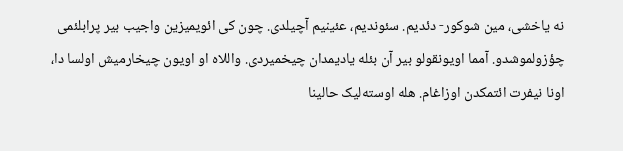نه یاخشی، مین شوکور- دئدیم. سئوندیم، عئینیم آچیلدی. چون کی ائویمیزین واجیب بیر پرابلئمی چؤزولموشدو. آمما اویونقولو بیر آن بئله یادیمدان چیخمیردی. واللاه او اویون چیخارمیش اولسا دا، اونا نیفرت ائتمکدن اوزاغام. هله اوسته‌لیک حالینا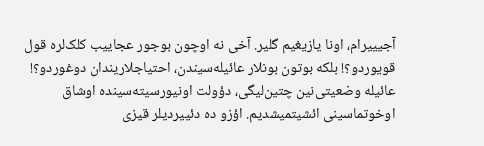آجیییرام، اونا یازیغیم گلیر. آخی نه اوچون بوجور عجاییب کلک‌لره قول قویوردو؟! بلکه بوتون بونلار عائیله‌سیندن، احتیاجلاریندان دوغوردو؟! عائیله وضعیتی‌نین چتین‌لیگی، دؤولت اونیورسیته‌سینده اوشاق اوخوتماسینی ائشیتمیشدیم. اؤزو ده دئییردیلر قیزی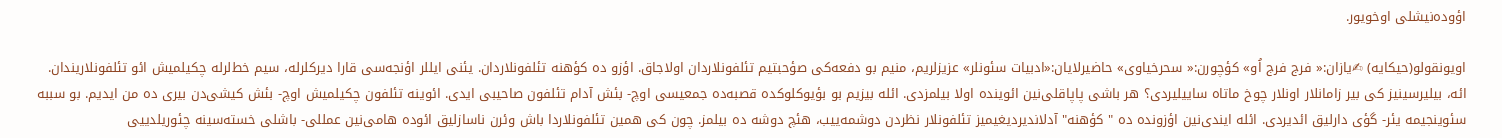اؤوده‌نیشلی اوخویور.

اویونقولو(حیکایه) ✍یازان:« فرج فرج اُو» کؤچورن:« سحرخیاوی» حاضیرلایان:«ادبیات سئونلر» عزیزلریم، منیم بو دفعه‌کی صؤحبتیم تئلفونلاردان اولاجاق. اؤزو ده کؤهنه تئلفونلاردان. یئنی ایللر اؤنجه‌سی قارا دیرکلرله، سیم خط‌لرله چکیلمیش ائو تئلفونلاریندان. ائه، بیلیرسینیز کی بیر زامانلار اونلار چوخ ماتاه ساییلیردی؟ هر باشی پاپاقلی‌نین ائوینده اولا بیلمزدی. ائله بیزیم بو بؤیوکلوکده قصبه‌ده جمعیسی اوچ- بئش آدام تئلفون صاحیبی ایدی. ائوینه تئلفون چکیلمیش اوچ- بئش کیشی‌دن بیری ده من ایدیم. بو سببه سئوینجیمه یئر- گؤی دارلیق ائدیردی. ائله ایندی‌نین اؤزونده ده " کؤهنه" آدلاندیردیغیمیز تئلفونلار نظردن دوشمه‌ییب، هئچ دوشه ده بیلمز. چون کی همین تئلفونلاردا باش وئرن ناسازلیق ائوده هامی‌نین عمللی- باشلی خسته‌سینه چئوریلدییی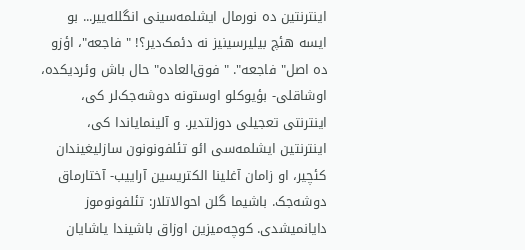اینترنتین ده نورمال ایشلمه‌سینی انگلله‌ییر... بو ایسه هئچ بیلیرسینیز نه دئمک‌دیر؟! " فاجعه"، اؤزو ده اصل" فاجعه". " فوق‌العاده" حال باش وئردیکده، اوشاقلی- بؤیوکلو اوستونه دوشه‌جک‌لر کی، اینترنتی تعجیلی دوزلتدیر. و آلینمایاندا کی، اینترنتین ایشلمه‌سی ائو تئلفونونون سازلیغیندان کئچیر، او زامان آغلینا الکتریسین آراییب- آختارماق دوشه‌جک. باشیما گلن احوالاتلار: تئلفونوموز دایانمیشدی. کوچه‌میزین اوزاق باشیندا یاشایان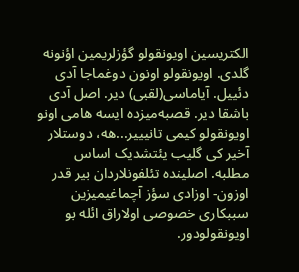الکتریسین اویونقولو گؤزلریمین اؤنونه گلدی. اویونقولو اونون دوغماجا آدی دئییل. آیاماسی(لقبی) دیر. اصل آدی باشقا دیر. قصبه‌میزده ایسه هامی اونو اویونقولو کیمی تانیییر...هه، دوستلار آخیر کی گلیب یئتشدیک اساس مطلبه. اصلینده تئلفونلاردان بیر قدر اوزون- اوزادی سؤز آچماغیمیزین سببکاری خصوصی اولاراق ائله بو اویونقولودور.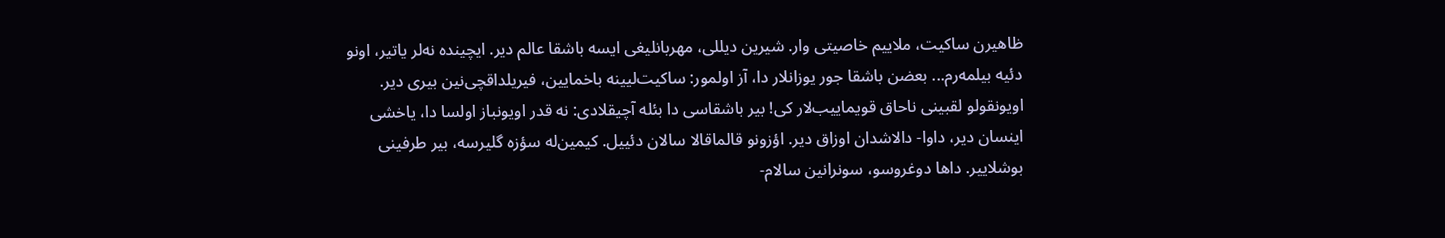ظاهیرن ساکیت، ملاییم خاصیتی وار. شیرین دیللی، مهربانلیغی ایسه باشقا عالم دیر. ایچینده نه‌لر یاتیر، اونو دئیه بیلمه‌رم... بعضن باشقا جور یوزانلار دا، آز اولمور: ساکیت‌لیینه باخمایین، فیریلداقچی‌نین بیری دیر. اویونقولو لقبینی ناحاق قویماییب‌لار کی! بیر باشقاسی دا بئله آچیقلادی: نه قدر اویونباز اولسا دا، یاخشی اینسان دیر، داوا- دالاشدان اوزاق دیر. اؤزونو قالماقالا سالان دئییل. کیمین‌له سؤزه گلیرسه، بیر طرفینی بوشلاییر. داها دوغروسو، سونرانین سالام-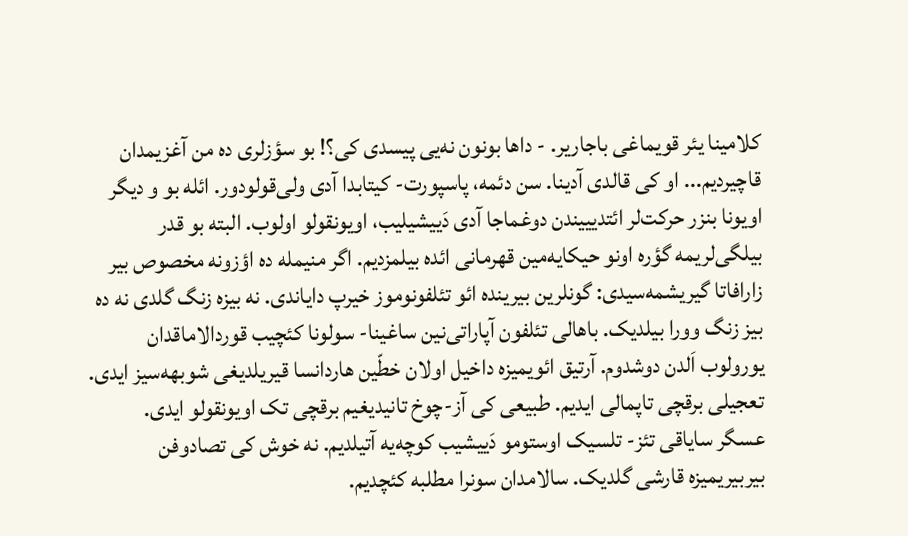کلامینا یئر قویماغی باجاریر. - داها بونون نه‌یی پیسدی کی؟! بو سؤزلری ده من آغزیمدان قاچیردیم... او کی قالدی آدینا. سن دئمه، پاسپورت- کیتابدا آدی ولی‌قولودور. ائله بو و دیگر اویونا بنزر حرکت‌لر ائتدیییندن دوغماجا آدی دَییشیلیب، اویونقولو اولوب. البته بو قدر بیلگی‌لریمه گؤره اونو حیکایه‌مین قهرمانی ائده بیلمزدیم. اگر منیمله ده اؤزونه مخصوص بیر زارافاتا گیریشمه‌سیدی: گونلرین بیرینده ائو تئلفونوموز خیرپ دایاندی. نه بیزه زنگ گلدی نه ده بیز زنگ وورا بیلدیک. باهالی تئلفون آپاراتی‌نین ساغینا- سولونا کئچیب قوردالاماقدان یورولوب اَلدن دوشدوم. آرتیق ائویمیزه داخیل اولان خطّین هاردانسا قیریلدیغی شوبهه‌سیز ایدی. تعجیلی برقچی تاپمالی ایدیم. طبیعی کی آز-چوخ تانیدیغیم برقچی تک اویونقولو ایدی.  عسگر سایاقی تئز- تلسیک اوستومو دَییشیب کوچه‌یه آتیلدیم. نه خوش کی تصادوفن بیربیریمیزه قارشی گلدیک. سالامدان سونرا مطلبه کئچدیم.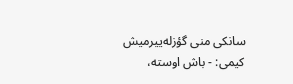سانکی منی گؤزله‌ییرمیش کیمی: - باش اوسته،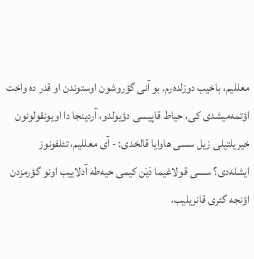معللیم، باخیب دوزلده‌رم. بو آنی گؤروشون اوستوندن او قدر ده واخت اؤتمه‌میشدی کی، حیاط قاپیسی دؤیولدو، آردینجا دا اویونقولونون خیریلتیلی زیل سسی هاوایا قالخدی: - آی معللیم، تئلفونوز ایشله‌دی؟ سسی قولاغیما دَیَن کیمی حیه‌طه آدلاییب اونو گؤرمزدن اؤنجه گئری قانریلیب،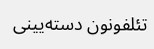تئلفونون دسته‌یینی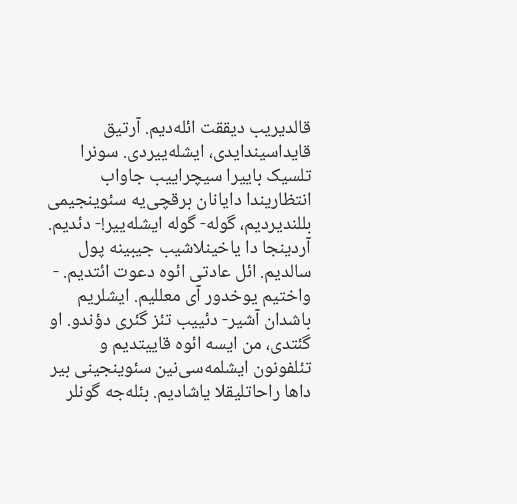قالدیریب دیققت ائله‌دیم. آرتیق قایداسیندایدی، ایشله‌ییردی. سونرا تلسیک باییرا سیچراییب جاواب انتظاریندا دایانان برقچی‌یه سئوینجیمی بللندیردیم، گوله- گوله ایشله‌ییر!- دئدیم. آردینجا دا یاخینلاشیب جیبینه پول سالدیم. ائل عادتی ائوه دعوت ائتدیم. - واختیم یوخدور آی معللیم. ایشلریم باشدان آشیر- دئییب تئز گئری دؤندو. او گئتدی، من ایسه ائوه قاییتدیم و تئلفونون ایشلمه‌سی‌نین سئوینجینی بیر داها راحاتلیقلا یاشادیم. بئله‌جه گونلر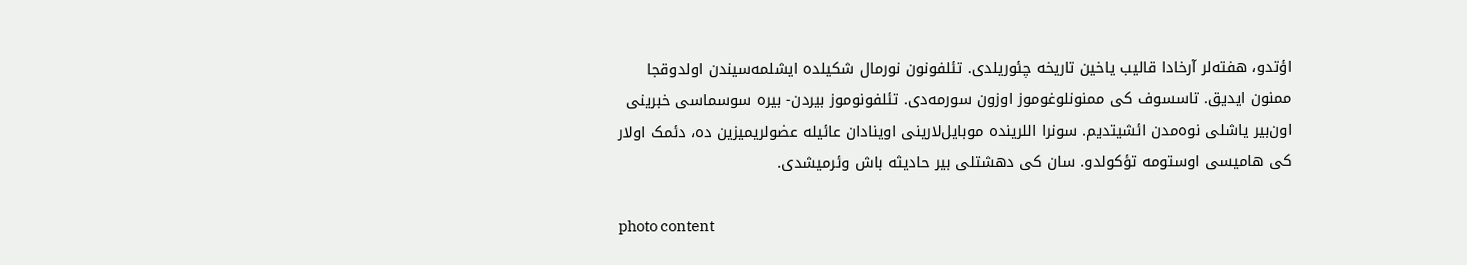اؤتدو، هفته‌لر آرخادا قالیب یاخین تاریخه چئوریلدی. تئلفونون نورمال شکیلده ایشلمه‌سیندن اولدوقجا ممنون ایدیق. تاسسوف کی ممنونلوغوموز اوزون سورمه‌دی. تئلفونوموز بیردن- بیره سوسماسی خبرینی اون‌بیر یاشلی نوه‌مدن ائشیتدیم. سونرا اللرینده موبایل‌لارینی اوینادان عائیله عضولریمیزین ده، دئمک اولار کی هامیسی اوستومه تؤکولدو. سان کی دهشتلی بیر حادیثه باش وئرمیشدی.

photo content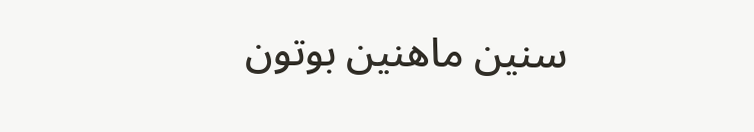سنین ماهنین بوتون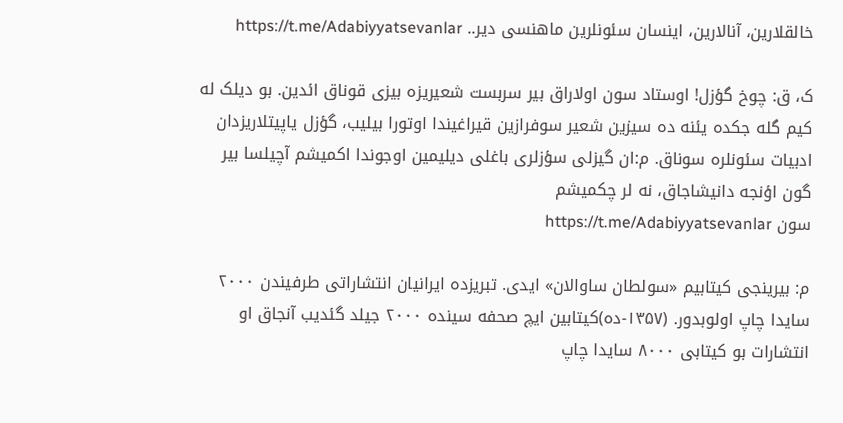خالقلارین، آنالارین، اینسان سئونلرین ماهنسی دیر.. https://t.me/Adabiyyatsevanlar

ک، ق: چوخ گؤزل! اوستاد سون اولاراق بیر سربست شعیریزه بیزی قوناق ائدین. بو دیلک له کیم گله جکده یئنه ده سیزین شعیر سوفرازین قیراغیندا اوتورا بیلیب، گؤزل یاپیتلاریزدان ادبیات سئونلره سوناق. م:ان گیزلی سؤزلری باغلی دیلیمین اوجوندا اکمیشم آچیلسا بیر گون اؤنجه دانیشاجاق، نه لر چکمیشم                                                                                                                            سون https://t.me/Adabiyyatsevanlar

م: بیرینجی کیتابیم «سولطان ساوالان» ایدی. تبریزده ایرانیان انتشاراتی طرفیندن ۲۰۰۰ سایدا چاپ اولوبدور. (۱۳۵۷-ده)کیتابین ایچ صحفه سینده ۲۰۰۰ جیلد گئدیب آنجاق او انتشارات بو کیتابی ۸۰۰۰ سایدا چاپ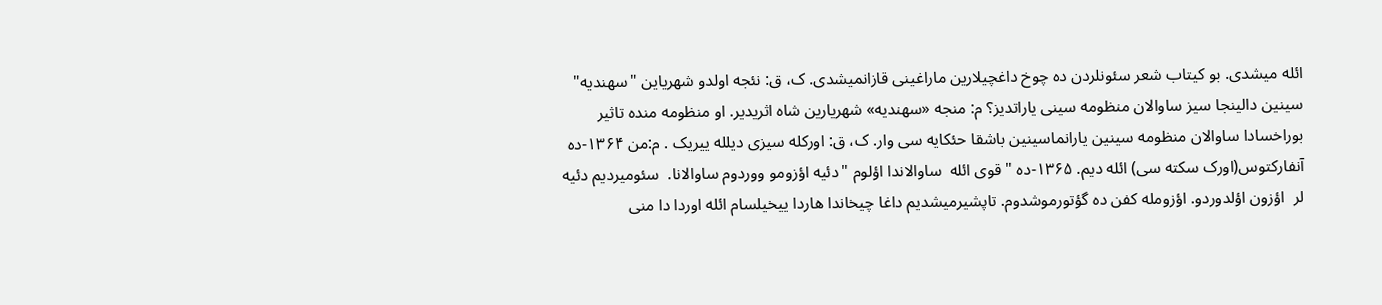ائله میشدی. بو کیتاب شعر سئونلردن ده چوخ داغچیلارین ماراغینی قازانمیشدی. ک، ق: نئجه اولدو شهریاین "سهندیه" سینین دالینجا سیز ساوالان منظومه سینی یاراتدیز؟ م: منجه «سهندیه» شهریارین شاه اثریدیر. او منظومه منده تاثیر بوراخسادا ساوالان منظومه سینین یارانماسینین باشقا حئکایه سی وار. ک، ق: اورکله سیزی دیلله ییریک . م:من ۱۳۶۴-ده آنفارکتوس(اورک سکته سی) ائله دیم. ۱۳۶۵-ده "قوی ائله  ساوالاندا اؤلوم "دئیه اؤزومو ووردوم ساوالانا.  سئومیردیم دئیه لر  اؤزون اؤلدوردو. اؤزومله کفن ده گؤتورموشدوم. تاپشیرمیشدیم داغا چیخاندا هاردا ییخیلسام ائله اوردا دا منی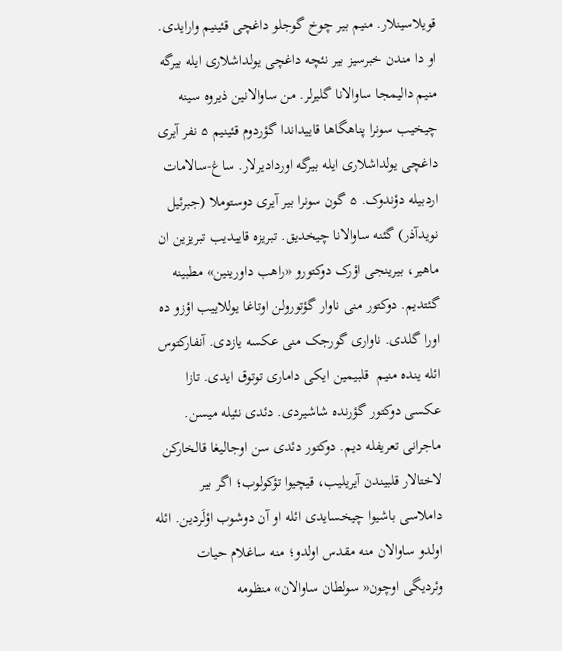قویلاسینلار. منیم بیر چوخ گوجلو داغچی قئینیم وارایدی. او دا مندن خبرسیز بیر نئچه داغچی یولداشلاری ایله بیرگه منیم دالیمجا ساوالانا گلیرلر. من ساوالانین ذیروه سینه چیخیب سونرا پناهگاها قاییداندا گؤردوم قئینیم ۵ نفر آیری داغچی یولداشلاری ایله بیرگه اوردادیرلار. ساغ-سالامات اردبیله دؤندوک. ۵ گون سونرا بیر آیری دوستوملا (جبرئیل نویدآذر) گئنه ساوالانا چیخدیق. تبریزه قاییدیب تبریزین ان ماهیر، بیرینجی اؤرک دوکتورو «راهب داورینین» مطبینه گئتدیم. دوکتور منی ناوار گؤتورولن اوتاغا یوللاییب اؤزو ده اورا گلدی. ناواری گورجک منی عکسه یازدی. آنفارکتوس ائله ینده منیم  قلبیمین ایکی داماری توتوق ایدی. تازا عکسی دوکتور گؤرنده شاشیردی. دئدی نئیله میسن. ماجرانی تعریفله دیم. دوکتور دئدی سن اوجالیغا قالخارکن لاختالار قلبیندن آیریلیب، قیچیوا تؤکولوب؛ اگر بیر داملاسی باشیوا چیخسایدی ائله او آن دوشوب اؤلَردین. ائله اولدو ساوالان منه مقدس اولدو؛ منه ساغلام حیات وئردیگی اوچون« سولطان ساوالان» منظومه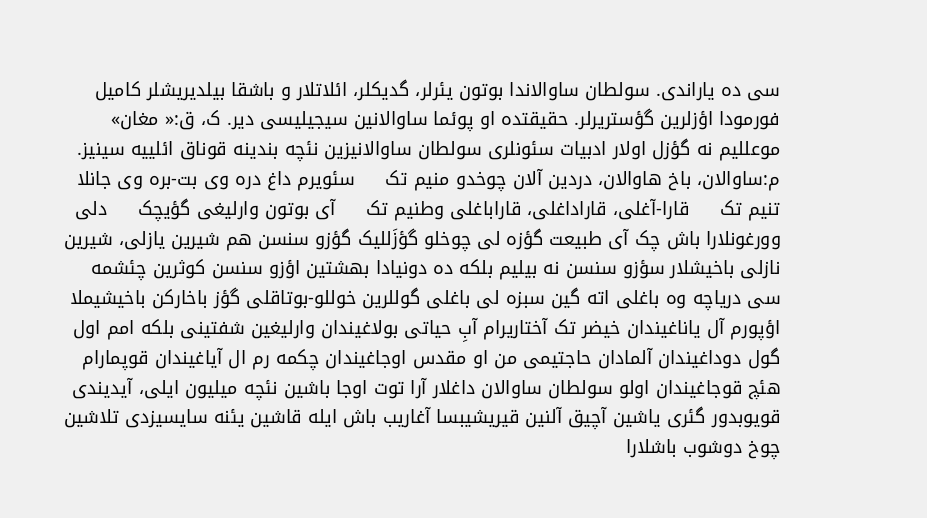سی ده یاراندی. سولطان ساوالاندا بوتون یئرلر، گدیکلر، ائلاتلار و باشقا بیلدیریشلر کامیل فورمودا اؤزلرین گؤستریرلر. حقیقتده او پوئما ساوالانین سیجیلیسی دیر. ک، ق:« مغان» موعللیم نه گؤزل اولار ادبیات سئونلری سولطان ساوالانیزین نئچه بندینه قوناق ائلییه سینیز. م:ساوالان، باخ هاوالان، دردین آلان چوخدو منیم تک     سئویرم داغ دره وی بت-بره وی جانلا تنیم تک     قارا-آغلی، قاراداغلی، قاراباغلی وطنیم تک     آی بوتون وارلیغی گؤیچک     دلی وورغونلارا باش چک آی طبیعت گؤزه لی چوخلو گؤزَللیک گؤزو سنسن هم شیرین یازلی، شیرین نازلی باخیشلار سؤزو سنسن نه بیلیم بلکه ده دونیادا بهشتین اؤزو سنسن کوثرین چئشمه سی دریاچه وه باغلی اته گین سبزه لی باغلی گوللرین خوللو-بوتاقلی گؤز باخارکن باخیشیملا اؤپورم آل یاناغیندان خیضر تک آختاریرام آبِ حیاتی بولاغیندان وارلیغین شفتینی بلکه امم اول گول دوداغیندان آلمادان حاجتیمی من او مقدس اوجاغیندان چکمه رم ال آیاغیندان قوپمارام هئچ قوجاغیندان اولو سولطان ساوالان داغلار آرا توت اوجا باشین نئچه میلیون ایلی، آیدیندی قویوبدور گئری یاشین آچیق آلنین قیریشیبسا آغاریب باش ایله قاشین یئنه سایسیزدی تلاشین چوخ دوشوب باشلارا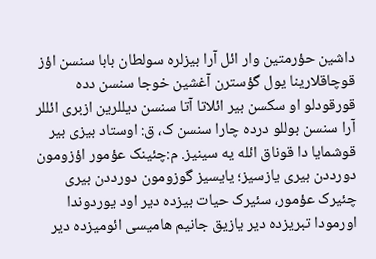داشین حؤرمتین وار ائل آرا بیزلره سولطان بابا سنسن اؤز قوچاقلارینا یول گؤسترن آغشین خوجا سنسن دده قورقودلو او سکسن بیر ائلاتا آتا سنسن دیللرین ازبری ائللر آرا سنسن بوللو درده چارا سنسن ک، ق: اوستاد بیزی بیر قوشمایا دا قوناق ائله یه سینیز. م:چئینک عؤمور اؤزومون دورددن بیری یازسیز؛ یایسیز گوزومون دورددن بیری چئیرک عؤمور، سئیرک حیات بیزده دیر اود یوردوندا اورمودا تبریزده دیر یازیق جانیم هامیسی ائومیزده دیر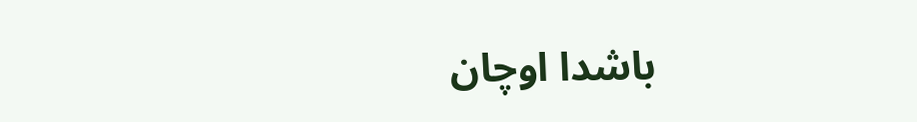باشدا اوچان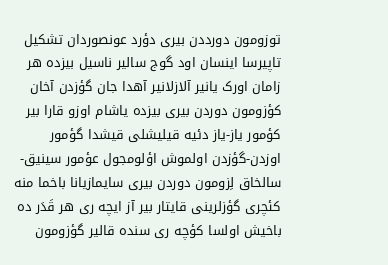توزومون دورددن بیری دؤرد عونصوردان تشکیل تاپیرسا اینسان اود گوج سالیر ناسیل بیزده هر زامان اورک یانیر آلازلانیر آهدا جان گؤزدن آخان کؤزومون دوردن بیری بیزده یاشام اوزو قارا بیر کؤمور یاز-یاز دئیه قیلیشلی قیشدا گؤمور اوزدن-گؤزدن اولموش اؤلومجول عؤمور سینیق-سالخاق لِزومون دوردن بیری سایمازیانا باخما منه کئچری گؤزلرینی قایتار بیر آز ایچه ری هر قَدَر ده باخیش اولسا کؤچه ری سنده قالیر گؤزومون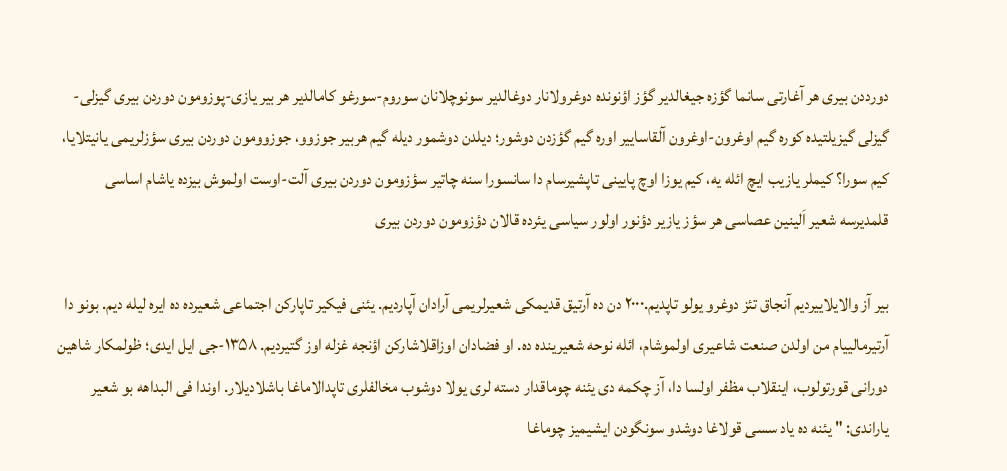دورددن بیری هر آغارتی سانما گؤزه جیغالدیر گؤز اؤنونده دوغرولانار دوغالدیر سونوچلانان سوروم-سورغو کامالدیر هر بیر یازی-پوزومون دوردن بیری گیزلی-گیزلی گیزیلتیده کوره گیم اوغرون-اوغرون آلقاساییر اوره گیم گؤزدن دوشور؛ دیلدن دوشمور دیله گیم هربیر جوزوو، جوزوومون دوردن بیری سؤزلریمی یانیتلایا، کیم سورا؟ کیملر یازیب ایچ ائله یه، کیم یوزا اوچ پایینی تاپشیرسام دا سانسورا سنه چاتیر سؤزومون دوردن بیری آلت-اوست اولموش بیزده یاشام اساسی قلمدیرسه شعیر اَلینین عصاسی هر سؤز یازیر دؤنور اولور سیاسی یئرده قالان دؤزومون دوردن بیری

بیر آز والایلاییردیم آنجاق تئز دوغرو یولو تاپدیم.۲۰۰۰ دن ده آرتیق قدیمکی شعیرلریمی آرادان آپاردیم. یئنی فیکیر تاپارکن اجتماعی شعیرده ده ایره لیله دیم. بونو دا آرتیرمالییام من اولدن صنعت شاعیری اولموشام، ائله نوحه شعیرینده ده. او فضادان اوزاقلاشارکن اؤنجه غزله اوز گتیردیم. ۱۳۵۸-جی ایل ایدی؛ ظولمکار شاهین دورانی قورتولوب، اینقلاب مظفر اولسا دا، آز چکمه دی یئنه چوماقدار دسته لری یولا دوشوب مخالفلری تاپدالاماغا باشلادیلار. اوندا فی البداهه بو شعیر یاراندی: " یئنه ده یاد سسی قولاغا دوشدو سونگودن ایشیمیز چوماغا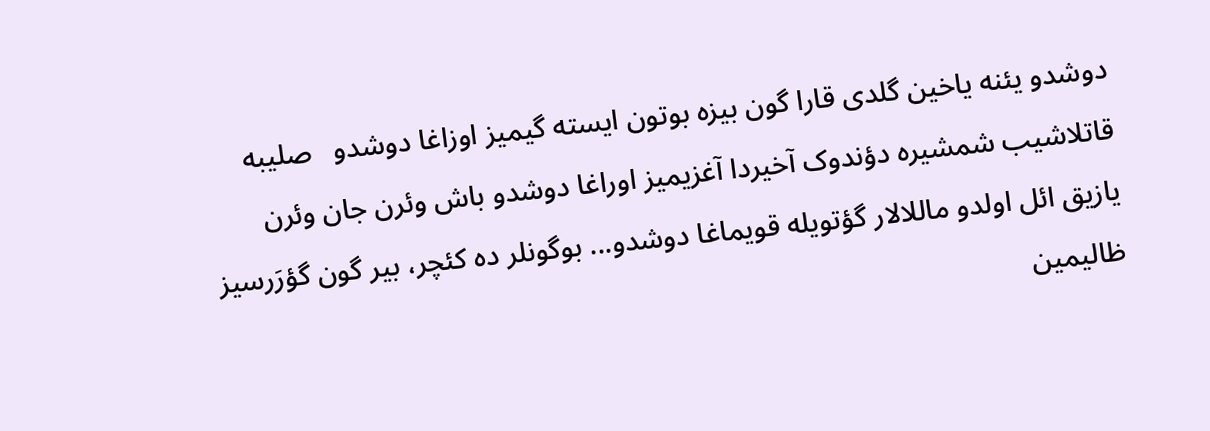دوشدو یئنه یاخین گلدی قارا گون بیزه بوتون ایسته گیمیز اوزاغا دوشدو   صلیبه  قاتلاشیب شمشیره دؤندوک آخیردا آغزیمیز اوراغا دوشدو باش وئرن جان وئرن یازیق ائل اولدو ماللالار گؤتویله قویماغا دوشدو... بوگونلر ده کئچر، بیر گون گؤرَرسیز ظالیمین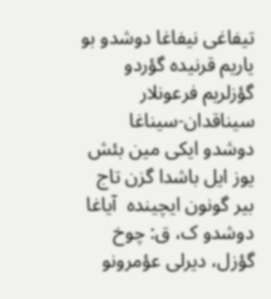تیفاغی نیفاغا دوشدو بو یاریم قرنیده گؤردو گؤزلریم فرعونلار سیناقدان-سیناغا دوشدو ایکی مین بئش یوز ایل باشدا گزن تاج بیر گونون ایچینده  آیاغا دوشدو ک، ق: چوخ گؤزل، دیرلی عؤمرونو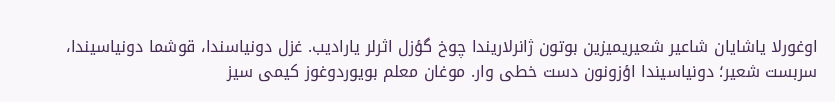اوغورلا یاشایان شاعیر شعیریمیزین بوتون ژانرلاریندا چوخ گؤزل اثرلر یارادیب. غزل دونیاسندا، قوشما دونیاسیندا، سربست شعیر؛ دونیاسیندا اؤزونون دست خطی وار. موغان معلم بویوردوغوز کیمی سیز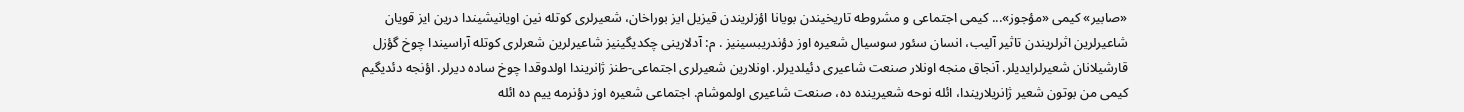«صابیر» کیمی «مؤجوز»... کیمی اجتماعی و مشروطه تاریخیندن بویانا اؤزلریندن قیزیل ایز بوراخان، شعیرلری کوتله نین اویانیشیندا درین ایز قویان شاعیرلرین اثرلریندن تاثیر آلیب، انسان سئور سوسیال شعیره اوز دؤندریبسینیز . م: آدلارینی چکدیگینیز شاعیرلرین شعرلری کوتله آراسیندا چوخ گؤزل قارشیلانان شعیرلرایدیلر. آنجاق منجه اونلار صنعت شاعیری دئیلدیرلر. اونلارین شعیرلری اجتماعی-طنز ژانریندا اولدوقدا چوخ ساده دیرلر. اؤنجه دئدیگیم کیمی من بوتون شعیر ژانریلاریندا، ائله نوحه شعیرینده ده، صنعت شاعیری اولموشام. اجتماعی شعیره اوز دؤنرمه ییم ده ائله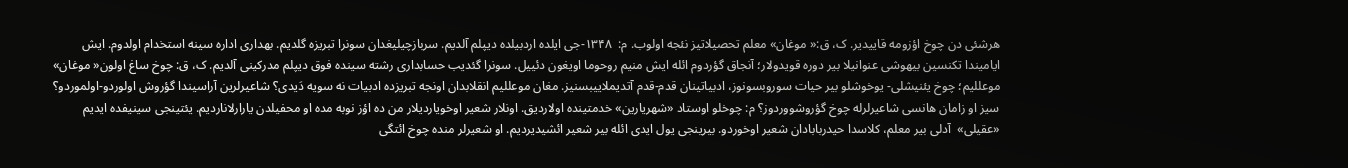هرشئی دن چوخ اؤزومه قاییدیر. ک، ق:« موغان» معلم تحصیلاتیز نئجه اولوب. م:  ۱۳۴۸-جی ایلده اردبیلده دیپلم آلدیم. سربازچیلیغدان سونرا تبریزه گلدیم. بهداری اداره سینه استخدام اولدوم. ایش ایامیندا تکنسین بیهوشی عنوانیلا بیر دوره قویدولار؛ آنجاق گؤردوم ائله ایش منیم روحوما اویغون دئییل. سونرا گئدیب حسابداری رشته سینده فوق دیپلم مدرکینی آلدیم. ک، ق: چوخ ساغ اولون« موغان» موعللیم؛ چوخ یئنیشلی- یوخوشلو بیر حیات سوروبسونوز، ادبیاتینان قدم-قدم آتدیملاییبسنیز. مغان موعللیم انقلابدان اونجه تبریزده ادبیات نه سویه دَیدی؟ شاعیرلرین آراسیندا گؤروش اولوردو-اولموردو؟ سیز او زامان هانسی شاعیرلرله چوخ گؤروشووردوز؟ م: چوخلو اوستاد «شهریارین» خدمتینده اولاردیق. اونلار شعیر اوخویاردیلار من ده اؤز نوبه مده او محفیلدن یارارلاناردیم. یئتینجی سینیفده ایدیم «عقیلی»  آدلی بیر معلم، کلاسدا حیدربابادان شعیر اوخوردو. بیرینجی یول ایدی ائله بیر شعیر ائشیدیردیم. او شعیرلر منده چوخ ائتگی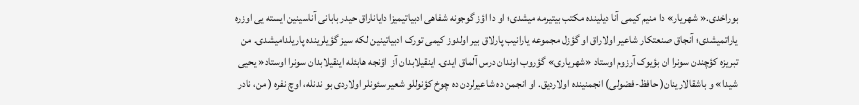بوراخدی.« شهریار» دا منیم کیمی آنا دیلینده مکتب بیتیرمه میشدی؛ او دا اؤز گوجونه شفاهی ادبیاتیمیزا دایاناراق حیدر بابانی آناسینین ایسته یی اوزره یاراتمیشدی؛ آنجاق صنعتکار شاعیر اولاراق او گؤزل مجموعه یارانیب پارلاق بیر اولدوز کیمی تورک ادبیاتینین لکه سیز گؤیلرینده پاریلدامیشدی. من تبریزه کؤچندن سونرا ان بؤیوک آرزوم اوستاد «شهریاری» گؤروب اوندان درس آلماق ایدی. اینقیلابدان آز  اؤنجه هابئله اینقیلابدان سونرا اوستاد« یحیی شیدا» و باشقالارینان( حافظ-فضولی) انجمنینده اولاردیق. او انجمن ده شاعیرلردن ده چوخ کؤنوللو شعیر سئونلر اولاردی بو ندنله، اوچ نفره ( من، نادر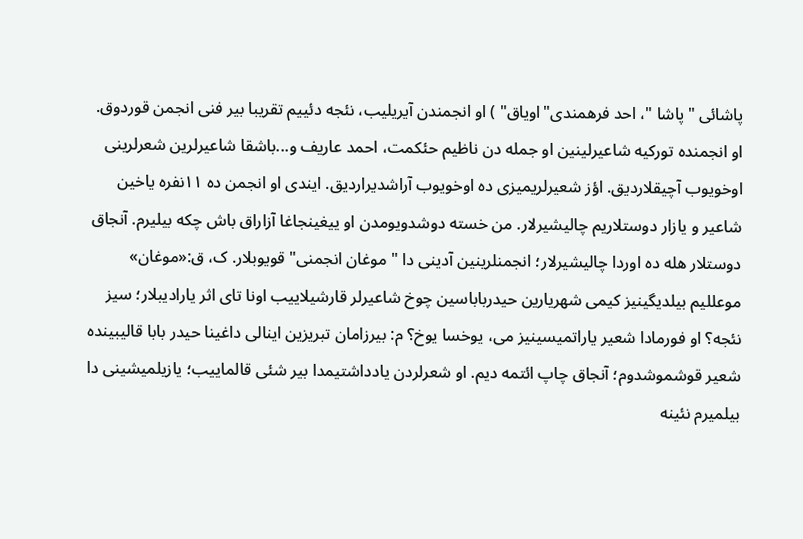پاشائی "پاشا "، احد فرهمندی"اویاق" ) او انجمندن آیریلیب، نئجه دئییم تقریبا بیر فنی انجمن قوردوق. او انجمنده تورکیه شاعیرلینین او جمله دن ناظیم حئکمت، احمد عاریف و...باشقا شاعیرلرین شعرلرینی اوخویوب آچیقلاردیق. اؤز شعیرلریمیزی ده اوخویوب آراشدیراردیق. ایندی او انجمن ده ۱۱نفره یاخین شاعیر و یازار دوستلاریم چالیشیرلار. من خسته دوشدویومدن او ییغینجاغا آزاراق باش چکه بیلیرم. آنجاق دوستلار هله ده اوردا چالیشیرلار؛ انجمنلرینین آدینی دا " موغان انجمنی" قویوبلار. ک، ق:«موغان» موعللیم بیلدیگینیز کیمی شهریارین حیدرباباسین چوخ شاعیرلر قارشیلاییب اونا تای اثر یارادیبلار؛ سیز نئجه؟ او فورمادا شعیر یاراتمیسینیز می، یوخسا یوخ؟ م: بیرزامان تبریزین اینالی داغینا حیدر بابا قالیبینده شعیر قوشموشدوم؛ آنجاق چاپ ائتمه دیم. او شعرلردن یادداشتیمدا بیر شئی قالماییب؛ یازیلمیشینی دا بیلمیرم نئینه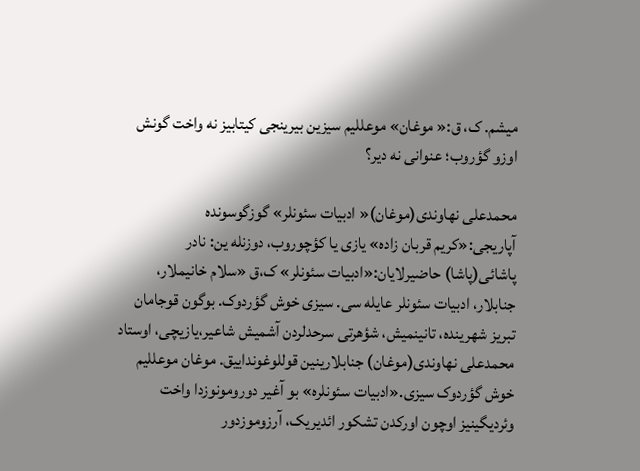میشم. ک، ق:« موغان» موعللیم سیزین بیرینجی کیتابیز نه واخت گونش اوزو گؤروب؛ عنوانی نه دیر؟

محمدعلی نهاوندی(موغان)« ادبیات سئونلر» گوزگوسونده                                                 آپاریجی:«کریم قربان زاده» یازی یا کؤچوروب، دوزنله ین: نادر پاشائی(پاشا) حاضیرلایان:«ادبیات سئونلر» ک،ق «سلام خانیملار، جنابلار، ادبیات سئونلر عایله سی. سیزی خوش گؤردوک. بوگون قوجامان تبریز شهرینده، تانینمیش، شؤهرتی سرحدلردن آشمیش شاعیر،یازیچی، اوستاد محمدعلی نهاوندی(موغان) جنابلارینین قوللوغونداییق. موغان موعللیم خوش گؤردوک سیزی.«ادبیات سئونلره» بو آغیر دورومونوزدا واخت وئردیگینیز اوچون اورکدن تشکور ائدیریک، آرزوموزدور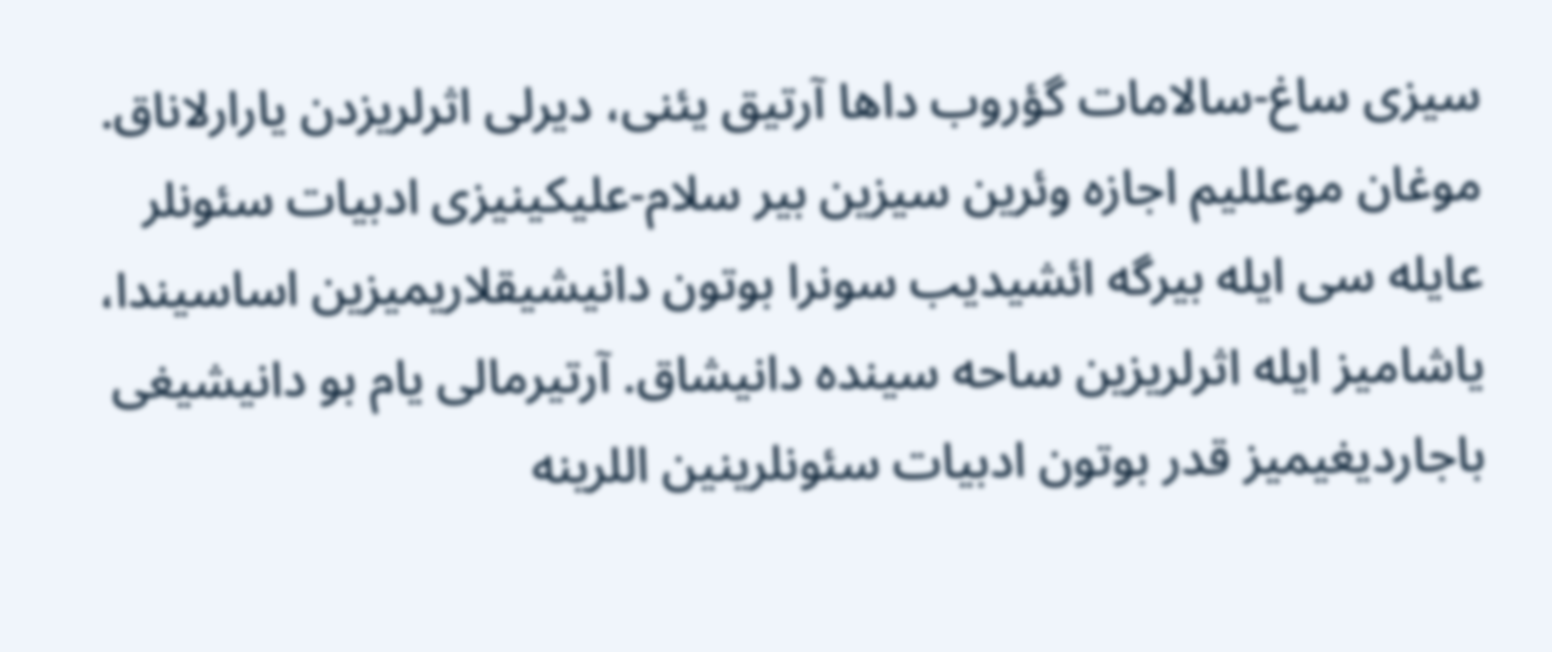سیزی ساغ-سالامات گؤروب داها آرتیق یئنی، دیرلی اثرلریزدن یارارلاناق. موغان موعللیم اجازه وئرین سیزین بیر سلام-علیکینیزی ادبیات سئونلر عایله سی ایله بیرگه ائشیدیب سونرا بوتون دانیشیقلاریمیزین اساسیندا، یاشامیز ایله اثرلریزین ساحه سینده دانیشاق. آرتیرمالی یام بو دانیشیغی باجاردیغیمیز قدر بوتون ادبیات سئونلرینین اللرینه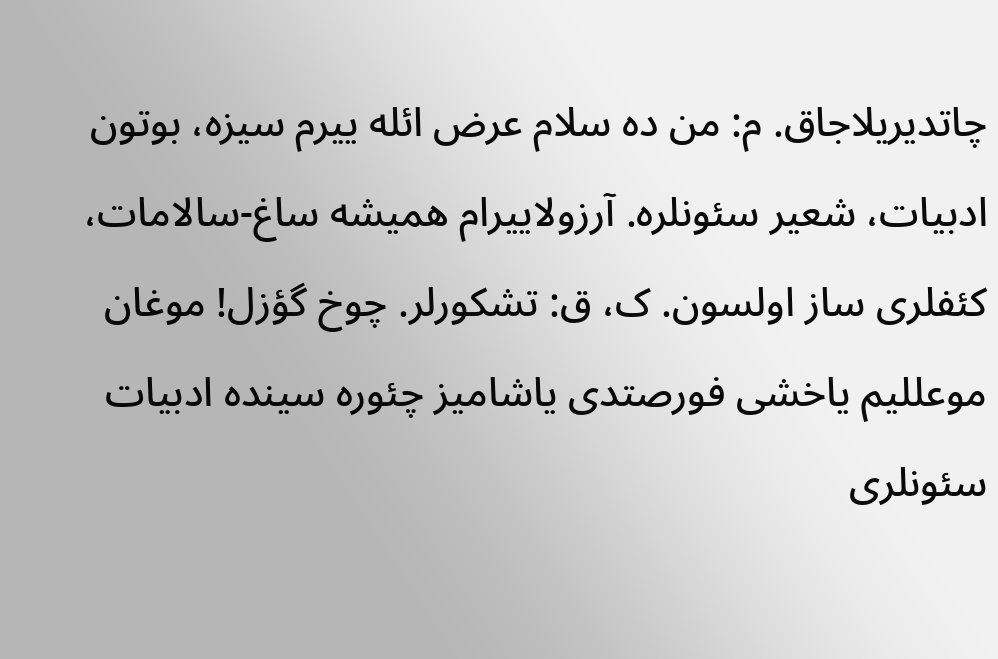چاتدیریلاجاق. م: من ده سلام عرض ائله ییرم سیزه، بوتون ادبیات، شعیر سئونلره. آرزولاییرام همیشه ساغ-سالامات، کئفلری ساز اولسون. ک، ق: تشکورلر. چوخ گؤزل! موغان موعللیم یاخشی فورصتدی یاشامیز چئوره سینده ادبیات سئونلری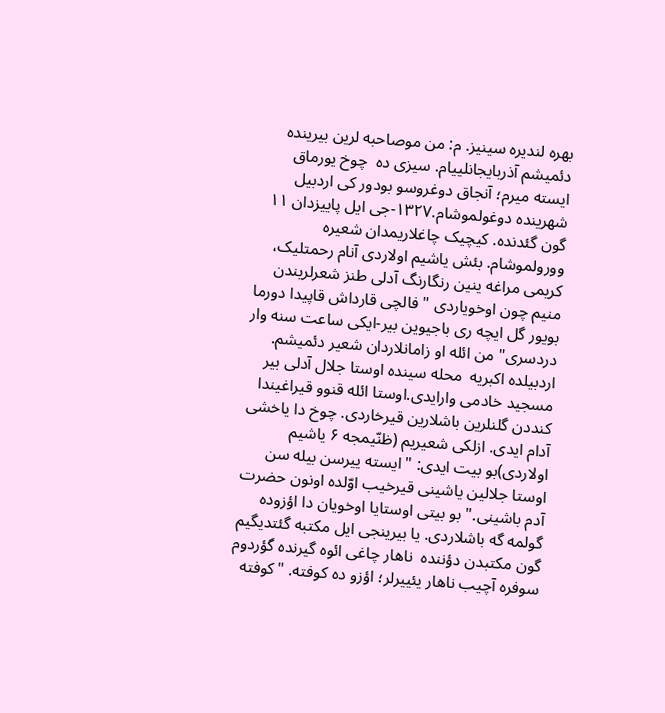بهره لندیره سینیز. م: من موصاحبه لرین بیرینده دئمیشم آذربایجانلییام. سیزی ده  چوخ یورماق ایسته میرم؛ آنجاق دوغروسو بودور کی اردبیل شهرینده دوغولموشام.۱۳۲۷-جی ایل پاییزدان ۱۱ گون گئدنده. کیچیک چاغلاریمدان شعیره  وورولموشام. بئش یاشیم اولاردی آنام رحمتلیک، کریمی مراغه ینین رنگارنگ آدلی طنز شعرلریندن منیم چون اوخویاردی "فالچی قارداش قاپیدا دورما بویور گل ایچه ری باجیوین بیر-ایکی ساعت سنه وار دردسری" من ائله او زامانلاردان شعیر دئمیشم. اردبیلده اکبریه  محله سینده اوستا جلال آدلی بیر مسجید خادمی وارایدی.اوستا ائله قنوو قیراغیندا کنددن گلنلرین باشلارین قیرخاردی. چوخ دا یاخشی آدام ایدی. ازلکی شعیریم (ظنّیمجه ۶ یاشیم اولاردی)بو بیت ایدی: " ایسته ییرسن بیله سن اوستا جلالین یاشینی قیرخیب اوّلده اونون حضرت آدم باشینی." بو بیتی اوستایا اوخویان دا اؤزوده گولمه گه باشلاردی. یا بیرینجی ایل مکتبه گئتدیگیم گون مکتبدن دؤننده  ناهار چاغی ائوه گیرنده گؤردوم سوفره آچیب ناهار یئییرلر؛ اؤزو ده کوفته. "کوفته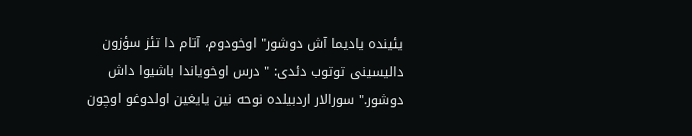یئینده یادیما آش دوشور" اوخودوم، آتام دا تئز سؤزون دالیسینی توتوب دئدی: " درس اوخویاندا باشیوا داش دوشور." سورالار اردبیلده نوحه نین یایغین اولدوغو اوچون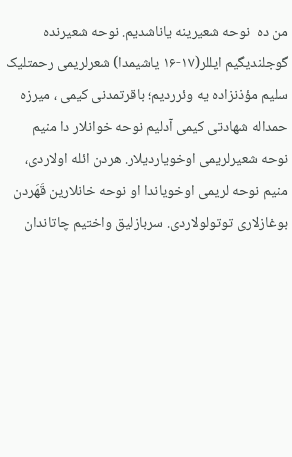من ده  نوحه شعیرینه یاناشدیم. نوحه شعیرنده گوجلندیگیم ایللر(۱۷-۱۶ یاشیمدا) شعرلریمی رحمتلیک سلیم مؤذنزاده یه وئرردیم؛ باقرتمدنی کیمی ، میرزه حمداله شهادتی کیمی آدلیم نوحه خوانلار دا منیم نوحه شعیرلریمی اوخویاردیلار. هردن ائله اولاردی، منیم نوحه لریمی اوخویاندا او نوحه خانلارین قَهَردن بوغازلاری توتولولاردی. سربازلیق واختیم چاتاندان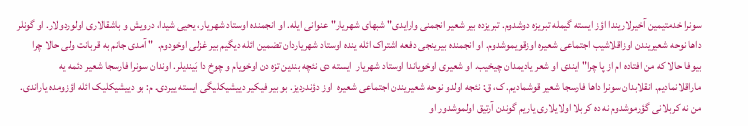سونرا خدمتیمین آخیرلاریندا اؤز ایسته گیمله تبریزه دوشدوم. تبریزده بیر شعیر انجمنی وارایدی" شبهای شهریار" عنوانی ایله. او انجمنده اوستاد شهریار، یحیی شیدا، درویش و باشقالاری اولوردولار. او گونلر داها نوحه شعیریندن اوزاقلاشیب اجتماعی شعیره اوزقویموشدوم. او انجمنده بیرینجی دفعه اشتراک ائله ینده اوستاد شهریاردان تضمین ائله دیگیم بیر غزلی اوخودوم.  " آمدی جانم به قربانت ولی حالا چرا            بیوفا حالا که من افتاده ام از پا چرا" ایندی او شعر یادیمدان چیخیب. او شعیری اوخویاندا اوستاد شهریار  ایسته دی نئچه بندین تزه دن اوخویام و چوخ دا بَیندیلر. اوندان سونرا فارسجا شعیر دئمه یه ماراقلانمادیم. انقلابدان سونرا داها فارسجا شعیر قوشمادیم. ک، ق: نئجه اولدو نوحه شعیریندن اجتماعی شعیره  اوز دؤندردیز. بو بیر فیکیر دییشیکلیگی ایسته ییردی. م: بو دییشیکلیک ائله اؤزومده یاراندی. من نه کربلانی گؤرموشدوم نه ده کربلا اولایلاری یاریم گوندن آرتیق اولموشدور او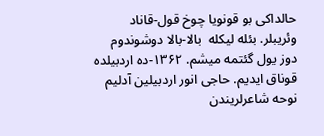حالداکی بو قونویا چوخ قول-قاناد وئریبلر. بئله لیکله  بالا-بالا دوشوندوم دوز یول گئتمه میشم. ۱۳۶۲-ده اردبیلده قوناق ایدیم. حاجی انور اردبیلین آدلیم نوحه شاعرلریندن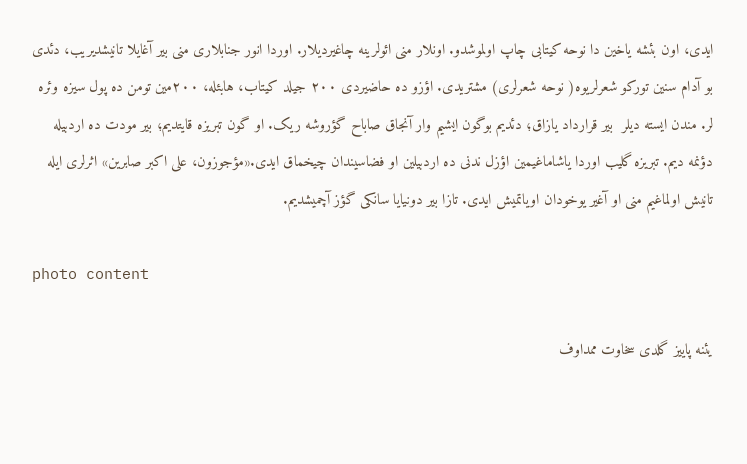ایدی، اون بئشه یاخین دا نوحه کیتابی چاپ اولموشدو. اونلار منی ائولرینه چاغیردیلار. اوردا انور جنابلاری منی بیر آغایلا تانیشدیریب، دئدی بو آدام سنین تورکو شعرلریوه( نوحه شعرلری) مشتریدی. اؤزو ده حاضیردی ۲۰۰ جیلد کیتاب، هابئله، ۲۰۰مین تومن ده پول سیزه وئره لر. مندن ایسته دیلر  بیر قرارداد یازاق؛ دئدیم بوگون ایشیم وار آنجاق صاباح گؤروشه ریک. او گون تبریزه قایتدیم؛ بیر مودت ده اردبیله دؤنمه دیم. تبریزه گلیب اوردا یاشاماغیمین اؤزل ندنی ده اردبیلین او فضاسیندان چیخماق ایدی.«مؤجوزون، علی اکبر صابرین» اثرلری ایله تانیش اولماغیم منی او آغیر یوخودان اویاتمیش ایدی. تازا بیر دونیایا سانکی گؤز آچمیشدیم.

photo content

یئنه پاییز گلدی سخاوت ممداوف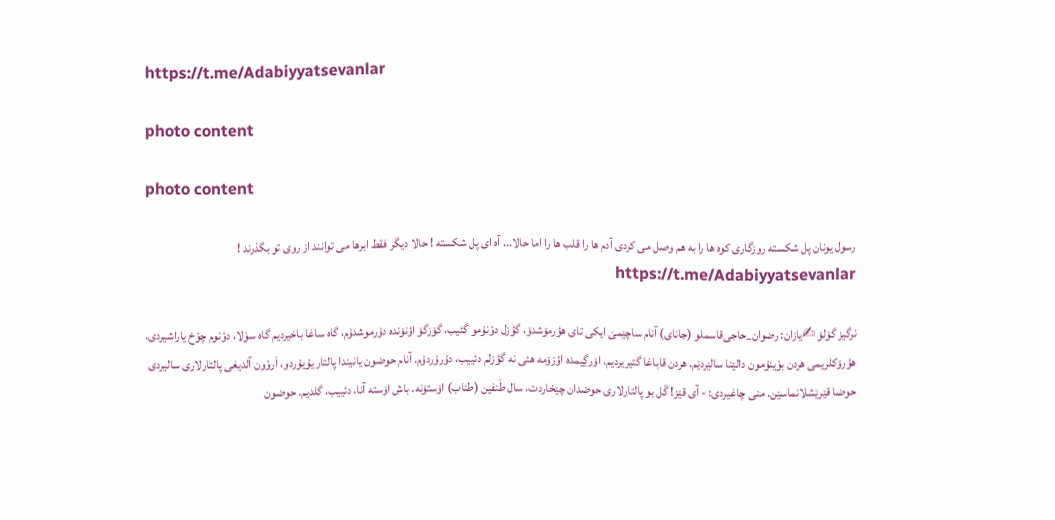https://t.me/Adabiyyatsevanlar

photo content

photo content

رسول یونان پل شکسته روزگاری کوه ها را به هم وصل می کردی آدم ها را قلب ها را اما حالا... آه ای پل شکسته ! حالا دیگر فقط ابرها می توانند از روی تو بگذرند !    https://t.me/Adabiyyatsevanlar

نرگیز گۆلۆ ✍یازان: رضوان_حاجی‌قاسملو (جانای) آنام ساچێمێ ایکی تای هؤرمۆشدۆ، گؤزل دوْنۇمو گئیب، گۆزگۆ اؤنۆنده دۇرموشدۇم، گاه ساغا باخیردیم گاه سوْلا، دوْنوم چوْخ یاراشیردی. هؤرۆکلریمی هردن بوْینۇمون دالێنا سالێردێم. هردن قاباغا گتیریردیم. اۆر‌ڲیمده اؤزۆمه هئی نه گؤزلم دئییب، دۇرۇردۇم. آنام حوضون یانیندا پالتار یۇیۇردو، اَروْون آلدیغی پالتارلاری سالیردی حوضا قێرێشلانماسێن. منی چاغیردی: - آی قێز! گَل بو پالتارلاری حوضدان چێخاردت، سال طَنفین (طناب) اۆستۆنه. باش اۆسته آنا، دئییب، گلدیم. حوضون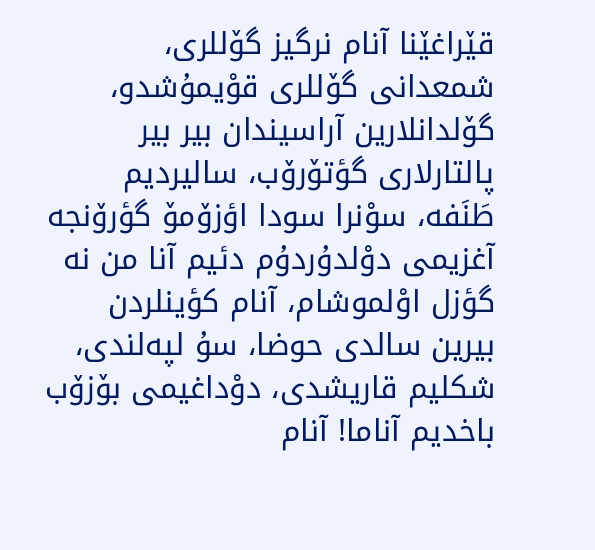قێراغێنا آنام نرگیز گۆللری، شمعدانی گۆللری قوْیمۇشدو، گۆلدانلارین آراسیندان بیر بیر پالتارلاری گؤتۆرۆب، سالیردیم طَنَفه، سوْنرا سودا اؤزۆمۆ گؤرۆنجه آغزیمی دوْلدۇردۇم دئیم آنا من نه گؤزل اوْلموشام، آنام کؤینلردن بیرین سالدی حوضا، سۇ لپه‌لندی، شکلیم قاریشدی، دوْداغیمی بۆزۆب باخدیم آناما! آنام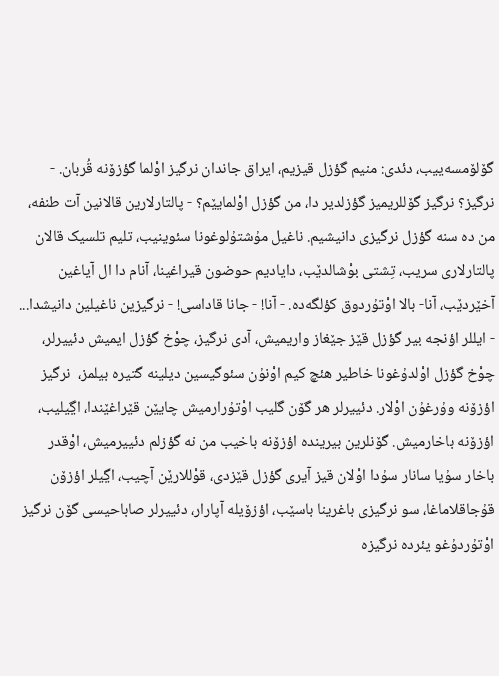گۆلۆمسه‌ییب، دئدی: منیم گؤزل قیزیم، ایراق جاندان نرگیز اوْلما گؤزۆنه قُربان. - نرگیز؟ نرگیز گۆللریمیز گؤزلدیر دا، من گؤزل اوْلمایێم؟ - پالتارلارین قالانین آت طنفه، من ده سنه گؤزل نرگیزی دانیشیم. ناغیل مۇشتۇلوغونا سئوینیب، تلیم تلسیک قالان پالتارلاری سریب، تِشتی بوْشالدێب، دایادیم حوضون قیراغینا، آنام دا ال آیاغین آخێردێب، آنا- بالا اوْتۇردوق کؤلگه‌ده. - آنا! - جانا قاداسی! - نرگیزین ناغیلین دانیشدا... - ایللر اؤنجه بیر گؤزل قێز جێغاز واریمیش، آدی نرگیز، چوْخ گؤزل ایمیش دئییرلر، چوْخ گؤزل اوْلدۇغونا خاطیر هئچ کیم اوْنۇن سئوگیسین دیلینه گتیره‌ بیلمز،  نرگیز اؤزۆنه وۇرغۇن اوْلار. دئییرلر هر گۆن گلیب اوْتۇرارمیش چایێن قێراغێندا، اڲیلیب، اؤزۆنه باخارمیش. گۆنلرین بیرینده اؤزۆنه باخیب من نه گؤزلم دئییرمیش، اوْقدر باخار سۇیا سانار سۇدا اوْلان قیز آیری گؤزل قێزدی، قوْللارێن آچیب، اڲیلر اؤزۆن قۇجاقلاماغا، سو نرگیزی باغرینا باسێب، اؤزۆیله آپارار، دئییرلر صاباحیسی گۆن نرگیز اوْتۇردۇغو یئرده نرگیزه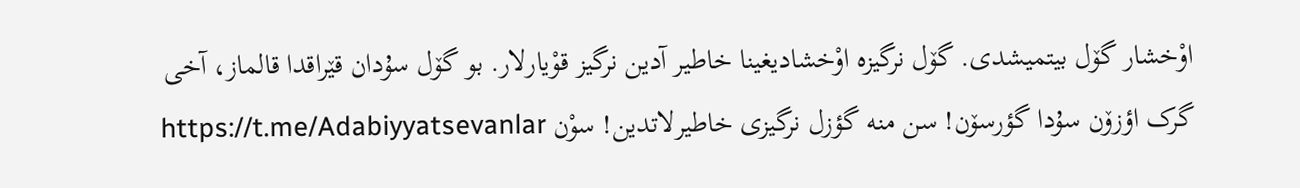اوْخشار گۆل بیتمیشدی. گۆل نرگیزه اوْخشادیغینا خاطیر آدین نرگیز قوْیارلار. بو گۆل سۇدان قێراقدا قالماز، آخی گرک اؤزۆن سۇدا گؤرسۆن! سن منه گؤزل نرگیزی خاطیرلاتدین! سوْن https://t.me/Adabiyyatsevanlar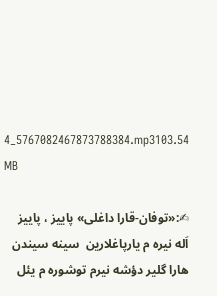4_5767082467873788384.mp3103.54 MB

✍:«توفان-قارا داغلی» پاییز ، پاییز  اَله نیره م یارپاغلارین  سینه سیندن هارا گلیر دؤشه نیرم توشوره م یئل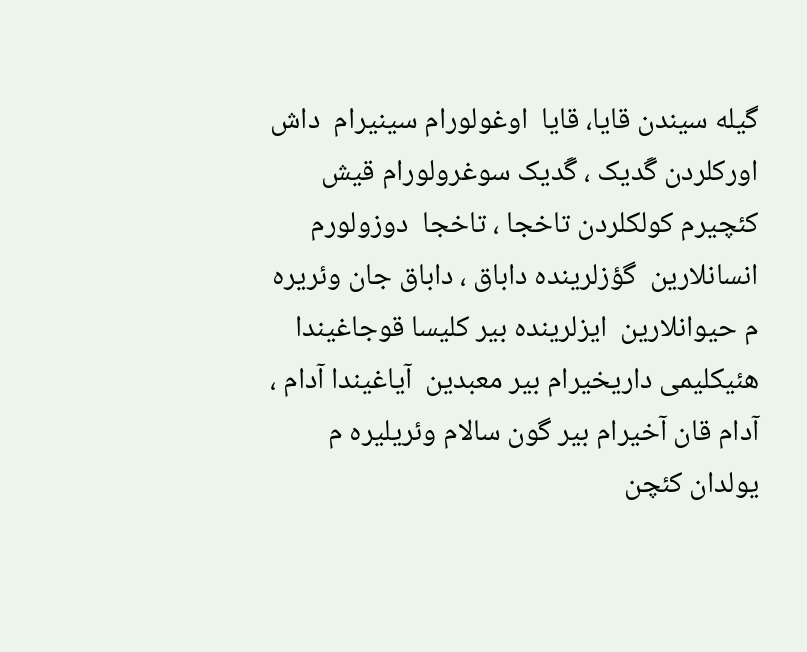گیله سیندن قایا، قایا  اوغولورام سینیرام  داش اورکلردن گَدیک ، گَدیک سوغرولورام قیش کئچیرم کولکلردن تاخجا ، تاخجا  دوزولورم انسانلارین  گؤزلرینده داباق ، داباق جان وئریره م حیوانلارین  ایزلرینده بیر کلیسا قوجاغیندا هئیکلیمی داریخیرام بیر معبدین  آیاغیندا آدام ، آدام قان آخیرام بیر گون سالام وئریلیره م یولدان کئچن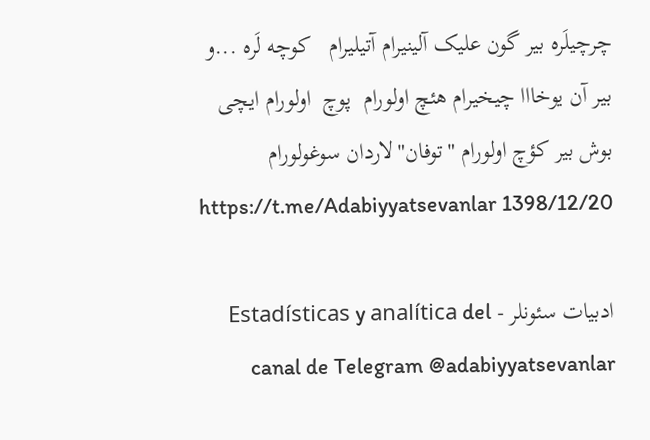چرچیلَره بیر گون علیک آلینیرام آتیلیرام   کوچه لَره ...و بیر آن یوخااا چیخیرام هئچ اولورام  پوچ  اولورام ایچی بوش بیر کؤچ اولورام "توفان"لاردان سوغولورام 1398/12/20 https://t.me/Adabiyyatsevanlar

ادبیات سئونلر - Estadísticas y analítica del canal de Telegram @adabiyyatsevanlar